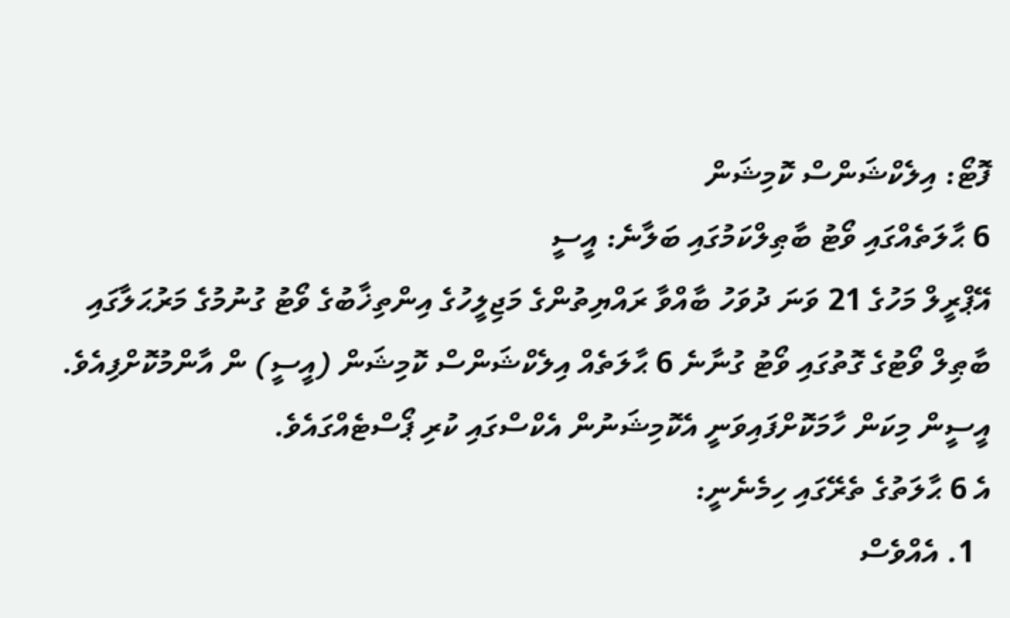ފޮޓޯ: އިލެކްޝަންސް ކޮމިޝަން
6 ޙާލަތެއްގައި ވޯޓު ބާޠިލްކަމުގައި ބަލާނެ: އީސީ
އޭޕްރީލް މަހުގެ 21 ވަނަ ދުވަހު ބާއްވާ ރައްޔިތުންގެ މަޖިލީހުގެ އިންތިޚާބުގެ ވޯޓު ގުނުމުގެ މަރުޙަލާގައި ބާޠިލް ވޯޓުގެ ގޮތުގައި ވޯޓު ގުނާނެ 6 ޙާލަތެއް އިލެކްޝަންސް ކޮމިޝަން (އީސީ) ން އާންމުކޮށްފިއެވެ. އީސީން މިކަން ހާމަކޮށްފައިވަނީ އެކޮމިޝަނުން އެކްސްގައި ކުރި ޕޯސްޓެއްގައެވެ.
އެ 6 ޙާލަތުގެ ތެރޭގައި ހިމެނެނީ:
  1. އެއްވެސް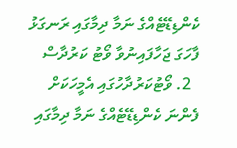ކެންޑިޑޭޓެއްގެ ނަމާ ދިމާގައި ރަނގަޅު ފާހަގަ ޖަހާފައިނުވާ ވޯޓު ކަރުދާސް
  2. ވޯޓުކަރުދާހުގައި އެމީހަކަށް ފެންނަ ކެންޑިޑޭޓެއްގެ ނަމާ ދިމާގައި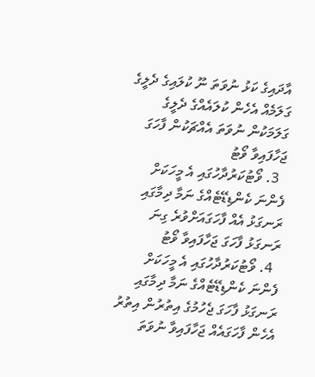އާދައިގެ ކަޅު ނުވަތަ ނޫ ކުލައިގެ ދެލީގެ ގަލަމެއް އެހެން ކުލައެއްގެ ދެލީގެ ގަލަމަކުން ނުވަތަ އެއްޗަކުން ފާހަގަ ޖަހާފައިވާ ވޯޓު
  3. ވޯޓުކަރުދާހުގައި އެ މީހަކަށް ފެންނަ ކެންޑިޑޭޓެއްގެ ނަމާ ދިމާގައި ރަނގަޅު އެއް ފާހަގައަށްވުރެ ގިނަ ރަނގަޅު ފާހަގަ ޖަހާފައިވާ ވޯޓު
  4. ވޯޓުކަރުދާހުގައި އެ މީހަކަށް ފެންނަ ކެންޑިޑޭޓެއްގެ ނަމާ ދިމާގައި ރަނގަޅު ފާހަގަ ޖެހުމުގެ އިތުރުން އިތުރު އެހެން ފާހަގައެއް ޖަހާފައިވާ ނުވަތަ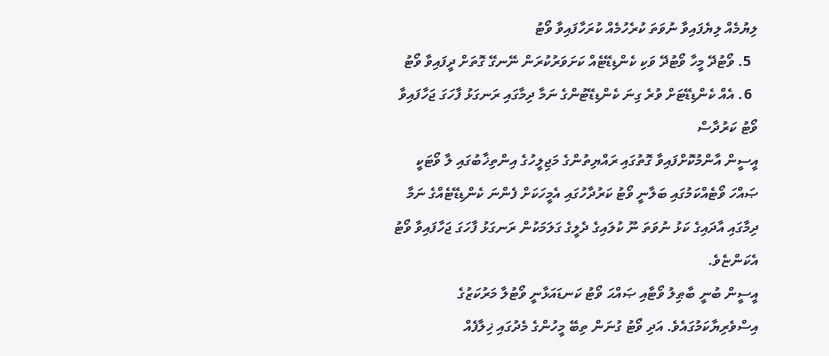ލިޔުމެއް ލިޔެފައިވާ ނުވަތަ ކުރެހުމެއް ކުރަހާފައިވާ ވޯޓު
  5. ވޯޓުދޭ މީހާ ވޯޓުދޭ ވަކި ކެންޑިޑޭޓެއް ކަށަވަރުކުރަން ނޭނގޭ ގޮތަށް ދީފައިވާ ވޯޓު
  6. އެއް ކެންޑިޑޭޓަށް ވުރެ ގިނަ ކެންޑިޑޭޓުންގެ ނަމާ ދިމާގައި ރަނގަޅު ފާހަގަ ޖަހާފައިވާ ވޯޓު ކަރުދާސް
އީސީން އާންމުކޮށްފައިވާ ގޮތުގައި ރައްޔިތުންގެ މަޖިލީހުގެ އިންތިޚާބުގައި ލާ ވޯޓަކީ ޞައްހަ ވޯޓެއްކަމުގައި ބަލާނީ ވޯޓު ކަރުދާހުގައި އެމީހަކަށް ފެންނަ ކެންޑިޑޭޓެއްގެ ނަމާ ދިމާގައި އާދައިގެ ކަޅު ނުވަތަ ނޫ ކުލައިގެ ދެލީގެ ގަލަމަކުން ރަނގަޅު ފާހަގަ ޖަހާފައިވާ ވޯޓު އެކަންޏެވެ.
އީސީން ބުނީ ބާޠިލު ވޯޓާއި ޞައްޙަ ވޯޓު ކަނޑައަޅާނީ ވޯޓުލާ މަރުކަޒުގެ އިސްވެރިޔާކަމުގައެވެ. އަދި ވޯޓު ގުނަން ތިބޭ މީހުންގެ މެދުގައި ޚިލާފެއް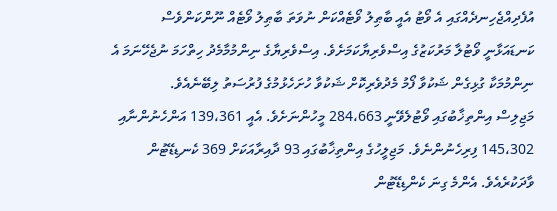އުފެދިއްޖެހިނދެއްގައި އެ ވޯޓު އެއީ ބާޠިލު ވޯޓެއްކަން ނުވަތަ ބާޠިލު ވޯޓެއް ނޫންކަންވެސް ކަނޑައަޅާނީ ވޯޓުލާ މަރުކަޒުގެ އިސްވެރިޔާކަމަށެވެ. އިސްވެރިޔާގެ ނިންމުމާމެދު ހިތްހަމަ ނުޖެހޭނަމަ އެ ނިންމުމަކާ ގުޅިގެން ޝަކުވާ ފޯމު މެދުވެރިކޮށް ޝަކުވާ ހުށަހެޅުމުގެ ފުރުސަތު ލިބޭނެއެވެ.
މަޖިލިސް އިންތިޚާބުގައި ވޯޓުލެވޭނީ 284،663 މީހުންނަށެވެ. އެއީ 139،361 އަންހެނުންނާއި 145،302 ފިރިހެނުންނެވެ. މަޖިލީހުގެ އިންތިޚާބުގައި 93 ދާއިރާއަކަށް 369 ކެނޑިޑޭޓުން ވާދަކުރެއެވެ. އެންމެ ގިނަ ކެންޑިޑޭޓުން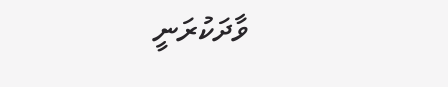ވާދަކުރަނީ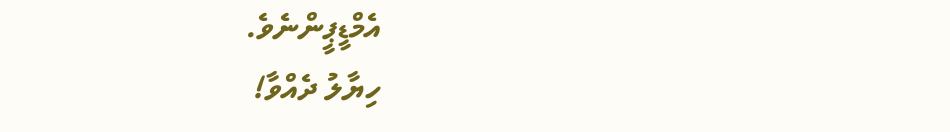އެމްޑީޕީންނެވެ.
ހިޔާލު ދެއްވާ!